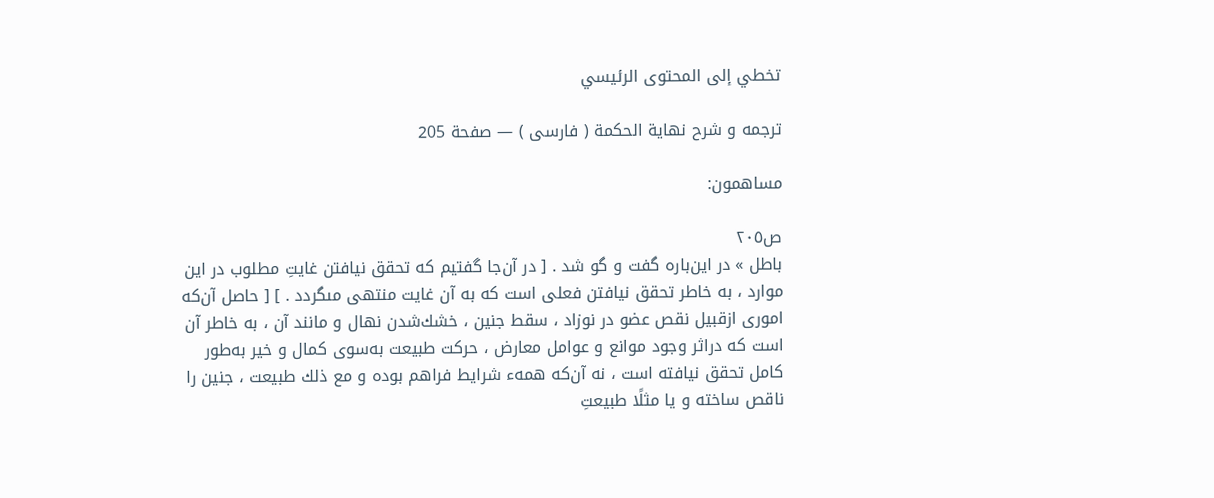تخطي إلى المحتوى الرئيسي

ترجمه و شرح نهاية الحكمة ( فارسى ) — صفحة 205

مساهمون:

ص٢٠٥
باطل » در اين‌باره گفت و گو شد . [ در آن‌جا گفتيم كه تحقق نيافتن غايتِ مطلوب در اين موارد ، به خاطر تحقق نيافتن فعلى است كه به آن غايت منتهى مىگردد . ] [ حاصل آن‌كه امورى ازقبيل نقص عضو در نوزاد ، سقط جنين ، خشك‌شدن نهال و مانند آن ، به خاطر آن است كه دراثر وجود موانع و عوامل معارض ، حركت طبيعت به‌سوى كمال و خير به‌طور كامل تحقق نيافته است ، نه آن‌كه همهء شرايط فراهم بوده و مع ذلك طبيعت ، جنين را ناقص ساخته و يا مثلًا طبيعتِ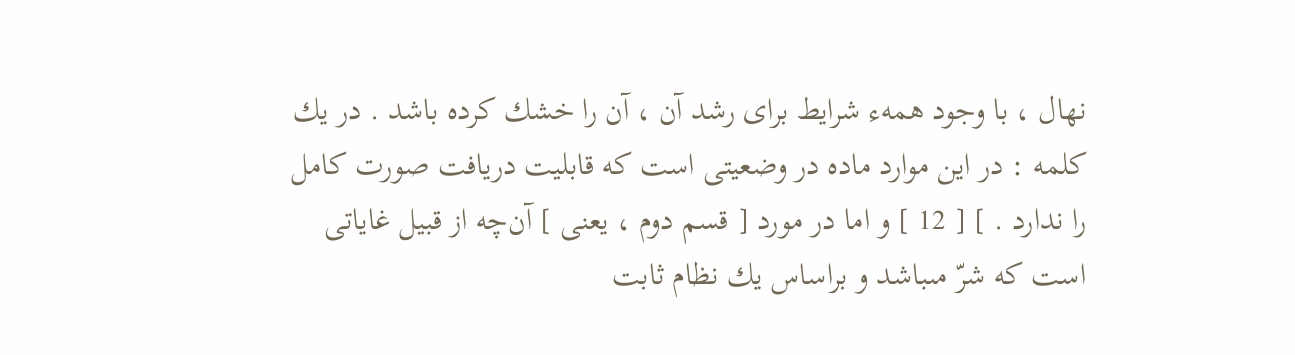نهال ، با وجود همهء شرايط براى رشد آن ، آن را خشك كرده باشد . در يك كلمه : در اين موارد ماده در وضعيتى است كه قابليت دريافت صورت كامل را ندارد . ] [ 12 ] و اما در مورد [ قسم دوم ، يعنى ] آن‌چه از قبيل غاياتى است كه شرّ مىباشد و براساس يك نظام ثابت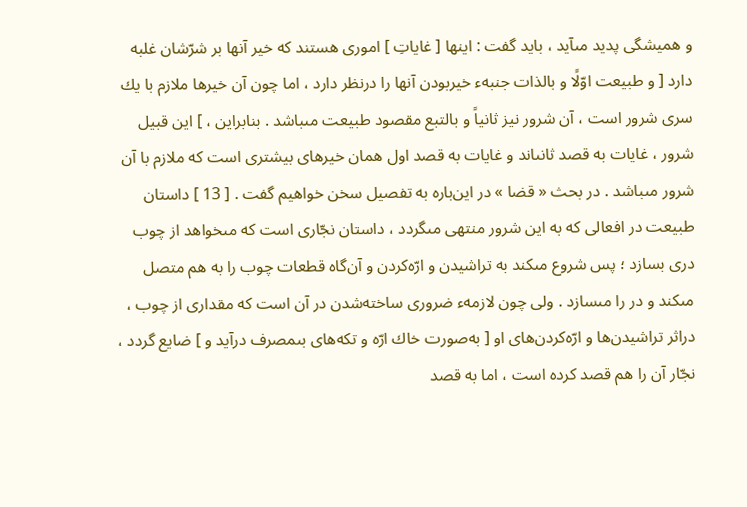و هميشگى پديد مىآيد ، بايد گفت : اينها [ غاياتِ ] امورى هستند كه خير آنها بر شرّشان غلبه دارد [ و طبيعت اوّلًا و بالذات جنبهء خيربودن آنها را درنظر دارد ، اما چون آن خيرها ملازم با يك سرى شرور است ، آن شرور نيز ثانياً و بالتبع مقصود طبيعت مىباشد . بنابراين ، ] اين قبيل شرور ، غايات به قصد ثانىاند و غايات به قصد اول همان خيرهاى بيشترى است كه ملازم با آن شرور مىباشد . در بحث « قضا » در اين‌باره به تفصيل سخن خواهيم گفت . [ 13 ] داستان طبيعت در افعالى كه به اين شرور منتهى مىگردد ، داستان نجّارى است كه مىخواهد از چوب درى بسازد ؛ پس شروع مىكند به تراشيدن و ارّه‌كردن و آن‌گاه قطعات چوب را به هم متصل مىكند و در را مىسازد . ولى چون لازمهء ضرورى ساخته‌شدن در آن است كه مقدارى از چوب ، دراثر تراشيدن‌ها و ارّه‌كردن‌هاى او [ به‌صورت خاك ارّه و تكه‌هاى بىمصرف درآيد و ] ضايع گردد ، نجّار آن را هم قصد كرده است ، اما به قصد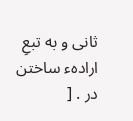ثانى و به تبعِ ارادهء ساختن در . [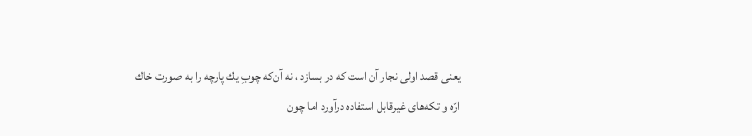يعنى قصد اولى نجار آن است كه در بسازد ، نه آن‌كه چوبِ يك پارچه را به صورت خاك ارّه و تكه‌هاى غيرقابل استفاده درآورد اما چون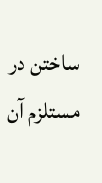ساختن در مستلزم آن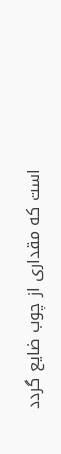است كه مقدارى از چوب ضايع گردد